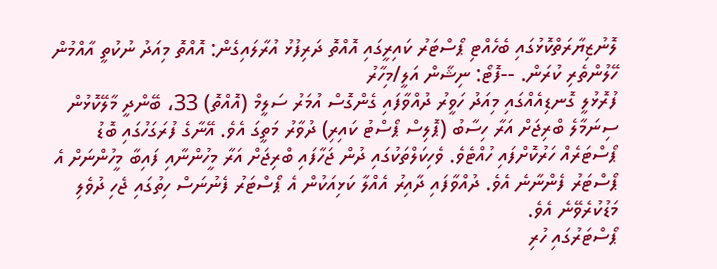ލޮނުޒިޔާރަތްކޮޅުގައި ބެހެއްޓި ޕޯސްޓަރު ކައިރީގައި އޮއްތޮ ދަރިފުޅު އުރާލައިގެން: އޮއްތޮ މިއަދު ނުކުތީ އާއްމުން ހޭލުންތެރި ކުރަން. --ފޮޓޯ: ނިޝާން އަލީ/މިހާރު
ފުރޮޅުލީ ގޮނޑިއެއްގައި މިއަދު ހަވީރު ދުއްވާފައި ގެންގޮސް އުމަރު ސަލީމް (އޮއްތޮ) 33، ބޭންދީ މާލޭކޮޅުން ސިނަމާލެ ބްރިޖަށް އަރާ ހިސާބު (ޕޮލިސް ޕޯސްޓު ކައިރި) ދުވާރު މަތީގަ އެވެ. އޭނާގެ ފުރަގަހުގައި ބޮޑު ޕޯސްޓަރެއް ހަރުކޮށްފައި ހުއްޓެވެ. ވެހިކަލްތަކުގައި ދުން ޖަހާފައި ބްރިޖަށް އަރާ މީހުންނާއި ފައިބާ މީހުންނަށް އެ ޕޯސްޓަރު ފެންނާނެ އެވެ. ދުއްވާފައި ދާއިރު އެއްލާ ކަޅިއަކުން އެ ޕޯސްޓަރު ފެނުނަސް ހިތުގައި ޖެހި ދުވެލި މަޑުކުރެވޭނެ އެވެ.
ޕޯސްޓަރުގައި ހުރި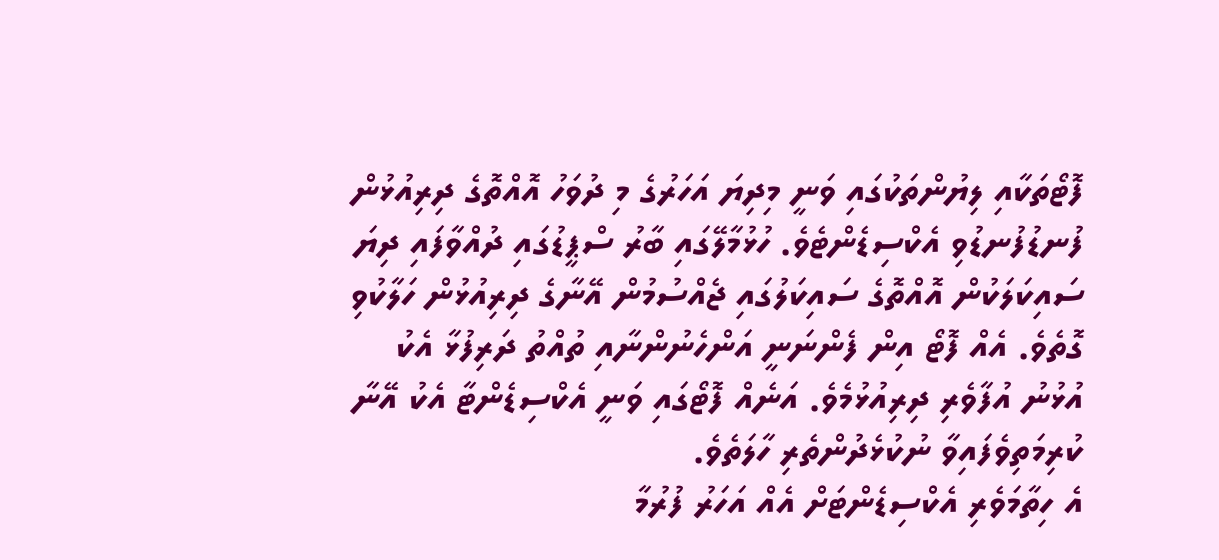ފޮޓޯތަކާއި ލިޔުންތަކުގައި ވަނީ މިދިޔަ އަހަރުގެ މި ދުވަހު އޮއްތޮގެ ދިރިއުޅުން ފުނޑުފުނޑުވި އެކްސިޑެންޓެވެ. ހުޅުމާލޭގައި ބާރު ސްޕީޑުގައި ދުއްވާފައި ދިޔަ ސައިކަލަކުން އޮއްތޮގެ ސައިކަލުގައި ޖެއްސުމުން އޭނާގެ ދިރިއުޅުން ހަލާކުވި ގޮތެވެ. އެއް ފޮޓޯ އިން ފެންނަނީ އަންހެނުންނާއި ތުއްތު ދަރިފުޅާ އެކު އުޅުނު އުފާވެރި ދިރިއުޅުމެވެ. އަނެއް ފޮޓޯގައި ވަނީ އެކްސިޑެންޓާ އެކު އޭނާ ކުރިމަތިވެފައިވާ ނުކުޅެދުންތެރި ހާލަތެވެ.
އެ ހިތާމަވެރި އެކްސިޑެންޓަށް އެއް އަހަރު ފުރުމާ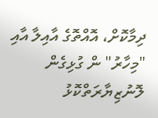ދިމާކޮށް، އޮއްތޮގެ އާއިލާ އާއި "މިހާރު" ން ގުޅިގެން ލޮނުޒިޔާރަތްކޮޅު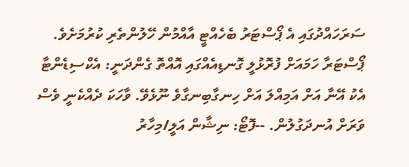ސަރަހައްދުގައި އެ ޕޯސްޓަރު ބެހެއްޓީ އާއްމުން ހޭލުންތެރި ކުރުމަށެވެ.
ޕޯސްޓަރާ ހަމައަށް ފުރޮޅުލީ ގޮނޑިއެއްގައި އޮއްތޮ ގެންދަނީ: އެކްސިޑެންޓާ އެކު އޭނާ އަށް އަމިއްލަ އަށް ހިނގާބިނގާވެ ނޫޅެވޭ. ވާހަކަ ދެއްކެނީ ވެސް ވަރަށް އުނދަގުލުން. --ފޮޓޯ: ނިޝާން އަލީ/މިހާރު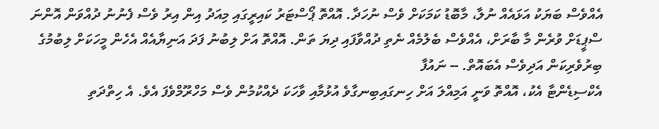އެއްވެސް ބަޔަކު އަޅައެއް ނުލާ، މާބޮޑު ކަމަކަށް ވެސް ނުހަދާ. އޮއްތޮ ޕޯސްޓަރު ކައިރީގައި މިއަދު އިން އިރު ވެސް ފެނުނު ދުއްވަން އޮންނަ ސްޕީޑަށް ވުރެން މާ ބާރަށް، އެއްވެސް ބެލުމެއް ނެތި ދުއްވާފައި ދިޔަ ތަން. އޮއްތޮ އަށް ލިބުނު ފަދަ އަނިޔާއެއް އެހެން މީހަކަށް ލިބުމުގެ ބިރުވެރިކަން އަދިވެސް އެބައޮތް. -- ނައުފާ
އެކްސިޑެންޓާ އެކު، އޮއްތޮ ވަނީ އަމިއްލަ އަށް ހިނގައިބިނގާވެ އުޅުމާއި ވާހަކަ ދެއްކުމުން ވެސް މަހްރޫމްވެފަ އެވެ. އެ ހިތްދަތި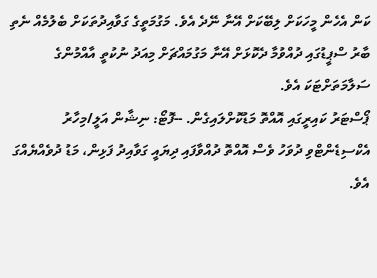ކަން އެހެން މީހަކަށް ލިބޭކަށް އޭނާ ނޭދެ އެވެ. މަގުމަތީގެ ގަވާއިދުތަކަށް ބެލުމެއް ނެތި ބާރު ސްޕީޑުގައި ދުއްވުމާ ދެކޮޅަށް އޭނާ މަގުމައްޗަށް މިއަދު ނުކުތީ އާއްމުންގެ ސަލާމަތަށްޓަކަ އެވެ.
ޕޯސްޓަރު ކައިރީގައި އޮއްތޮ މަޑުކޮށްލައިގެން. --ފޮޓޯ: ނިޝާން އަލީ/މިހާރު
އެކްސިޑެންޓްވި ދުވަހު ވެސް އޮއްތޮ ދުއްވާފައި ދިޔައީ ގަވާއިދު ފަޅިން، މަޑު ދުވެއްޔެއްގަ އެވެ.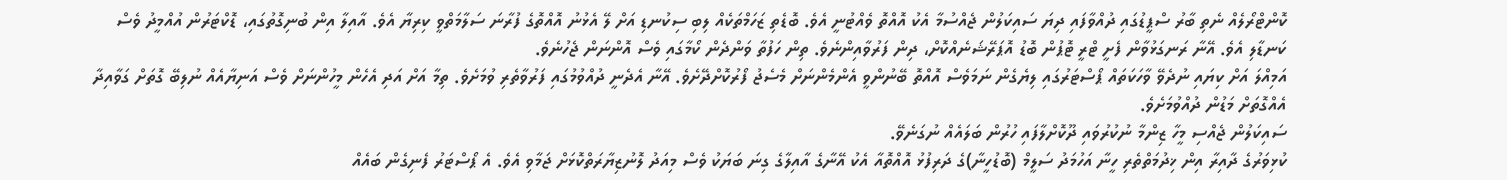ކޮންޓްރޯލެއް ނެތި ބާރު ސްޕީޑުގައި ދުއްވާފައި ދިޔަ ސައިކަލުން ޖެއްސުމާ އެކު އޮއްތޮ ވެއްޓުނީ އެވެ. ބޮޑެތި ޒަހަމްތަކެއް ލިބި ސިކުނޑި އަށް ލޭ އެޅުނު އޮއްތޮގެ ފުރާނަ ސަލާމަތްވީ ކިރިޔާ އެވެ. އާއިލާ އިން ބުނިގޮތުގައި، ޑޮކްޓަރުން އުއްމީދު ވެސް ކަނޑާލި އެވެ. އޭނާ ރަނގަޅުވާން ފެށީ ޓްރީ ޓޮޕުން ބޮޑު އޮޕަރޭޝަނެއްކޮށް، ދިން ފަރުވާއިންނެވެ. ތިން ހަފުތާ ވަންދެން ކޯމާގައި ވެސް އޮންނަން ޖެހުނެވެ.
އަމިއްލަ އަށް ކިޔައި ނުދެވޭ ވާހަކަތައް ޕޯސްޓަރުގައި ލިޔެގެން ނަމަވެސް އޮއްތޮ ބޭނުންވީ އެންމެންނަށް މެސެޖު ފޯރުކޮށްދޭށެވެ. އޭނާ އެދެނީ ދުއްވުމުގައި ފަރުވާތެރި ވުމަށެވެ. ތިމާ އަށް އަދި އެހެން މީހުންނަށް ވެސް އަނިޔާއެއް ނުލިބޭ ގޮތަށް ގަވާއިދާ އެއްގޮތަށް މަޑުން ދުއްވުމަށެވެ.
ސައިކަލުން ޖެއްސި މީހާ ޒިންމާ ނުކުރުވައި ދޫކޮށްލާފައި ހުރުން ބަލައެއް ނުގަނެވޭ.
ކުޅިވަރުގެ ދާއިރާ އިން ޚިދުމަތްތެރި ހީނާ އަހުމަދު ސަލީމް (ބޮޑުހީނާ)ގެ ދަރިފުޅު އޮއްތޮއާ އެކު އޭނާގެ އާއިލާގެ ގިނަ ބަޔަކު ވެސް މިއަދު ލޮނުޒިޔާރަތްކޮޅަށް ޖަމާވި އެވެ. އެ ޕޯސްޓަރު ފެނިގެން ބައެއް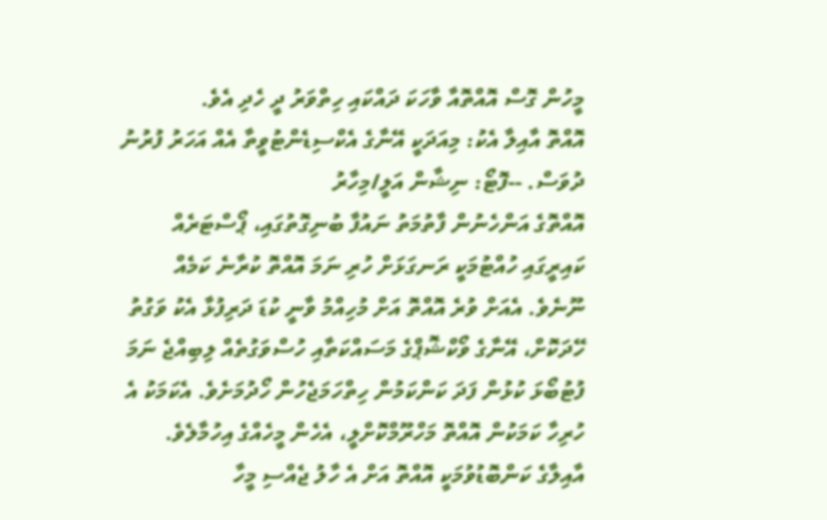މީހުން ގޮސް އޮއްތޮއާ ވާހަކަ ދައްކައި ހިތްވަރު ދީ ހެދި އެވެ.
އޮއްތޮ އާއިލާ އެކު: މިއަދަކީ އޭނާގެ އެކްސިޑެންޓުވީތާ އެއް އަހަރު ފުރުނު ދުވަސް. --ފޮޓޯ: ނިޝާން އަލީ/މިހާރު
އޮއްތޮގެ އަންހެނުން ފާތުމަތު ނައުފާ ބުނިގޮތުގައި، ޕޯސްޓަރެއް ކައިރީގައި ހުއްޓުމަކީ ރަނގަޅަށް ހުރި ނަމަ އޮއްތޮ ކުރާނެ ކަމެއް ނޫނެވެ. އެއަށް ވުރެ އޮއްތޮ އަށް މުހިއްމު ވާނީ ކުޑަ ދަރިފުޅާ އެކު ވަގުތު ހޭދަކޮށް، އޭނާގެ ވޯކްޝޮޕްގެ މަސައްކަތާއި ހުސްވަގުތެއް ލިބިއްޖެ ނަމަ ފުޓުބޯޅަ ކުޅުން ފަދަ ކަންކަމުން ހިތްހަމަޖެހުން ހޯދުމަށެވެ. އެކަމަކު އެ ހުރިހާ ކަމަކުން އޮއްތޮ މަހްރޫމްކޮށްލީ، އެހެން މީހެއްގެ އިހުމާލެވެ.
އާއިލާގެ ކަންބޮޑުވުމަކީ އޮއްތޮ އަށް އެ ހާލު ޖެއްސި މީހާ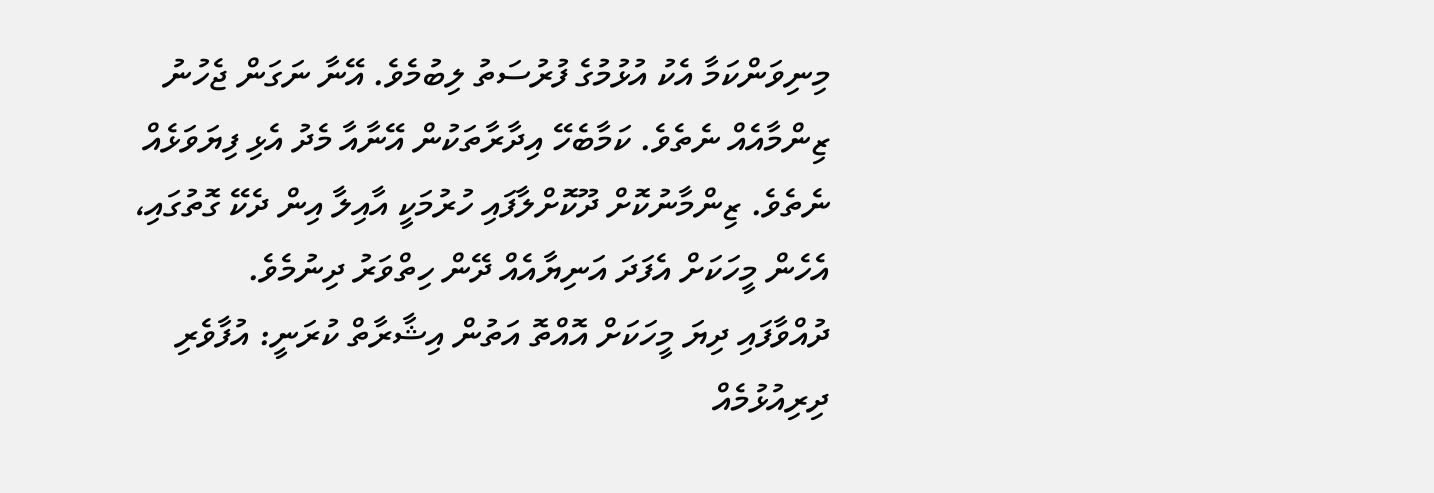މިނިވަންކަމާ އެކު އުޅުމުގެ ފުރުސަތު ލިބުމެވެ. އޭނާ ނަގަން ޖެހުނު ޒިންމާއެއް ނެތެވެ. ކަމާބެހޭ އިދާރާތަކުން އޭނާއާ މެދު އެޅި ފިޔަވަޅެއް ނެތެވެ. ޒިންމާނުކޮށް ދޫކޮށްލާފައި ހުރުމަކީ އާއިލާ އިން ދެކޭ ގޮތުގައި، އެހެން މީހަކަށް އެފަދަ އަނިޔާއެއް ދޭން ހިތްވަރު ދިނުމެވެ.
ދުއްވާފައި ދިޔަ މީހަކަށް އޮއްތޮ އަތުން އިޝާރާތް ކުރަނީ: އުފާވެރި ދިރިއުޅުމެއް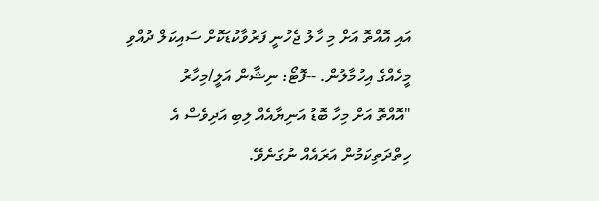އައި އޮއްތޮ އަށް މި ހާލު ޖެހުނީ ފަރުވާކުޑަކޮށް ސައިކަލް ދުއްވި މީހެއްގެ އިހުމާލުން. --ފޮޓޯ: ނިޝާން އަލީ/މިހާރު
"އޮއްތޮ އަށް މިހާ ބޮޑު އަނިޔާއެއް ލިބި އަދިވެސް އެ ހިތްދަތިކަމުން އަރައެއް ނުގަނެވޭ.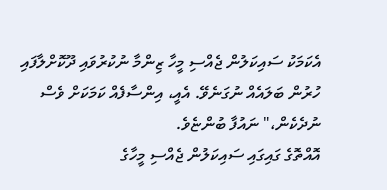އެކަމަކު ސައިކަލުން ޖެއްސި މީހާ ޒިންމާ ނުކުރުވައި ދޫކޮށްލާފައި ހުރުން ބަލައެއް ނުގަނެވޭ. އެއީ، އިންސާފެއް ކަމަކަށް ވެސް ނުދެކެން،" ނައުފާ ބުންޏެވެ.
އޮއްތޮގެ ގައިގައި ސައިކަލުން ޖެއްސި މީހާގެ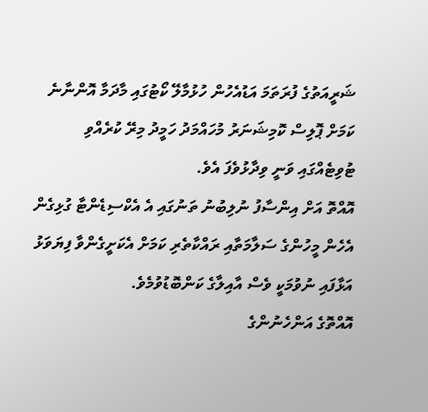ޝަރީއަތުގެ ފުރަތަމަ އަޑުއެހުން ހުޅުމާލޭ ކޯޓުގައި މާދަމާ އޮންނާނެ ކަމަށް ޕޮލިސް ކޮމިޝަނަރު މުހައްމަދު ހަމީދު މިރޭ ކުރެއްވި ޓުވިޓެއްގައި ވަނީ ވިދާޅުވެފަ އެވެ.
އޮއްތޮ އަށް އިންސާފު ނުލިބުނު ތަނުގައި އެ އެކްސިޑެންޓާ ގުޅިގެން އެހެން މީހުންގެ ސަލާމަތާއި ރައްކާތެރި ކަމަށް އެކަށީގެންވާ ފިޔަވަޅު އަޅާފައި ނުވުމަކީ ވެސް އާއިލާގެ ކަންބޮޑުވުމެވެ.
އޮއްތޮގެ އަންހެނުންގެ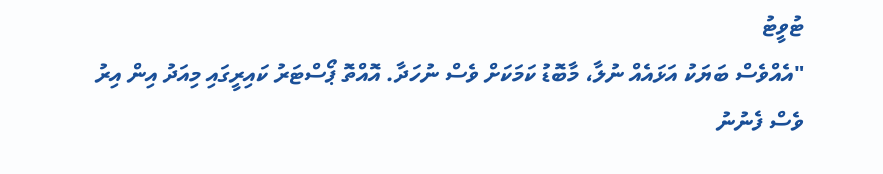ޓުވީޓު
"އެއްވެސް ބަޔަކު އަޅައެއް ނުލާ، މާބޮޑު ކަމަކަށް ވެސް ނުހަދާ. އޮއްތޮ ޕޯސްޓަރު ކައިރީގައި މިއަދު އިން އިރު ވެސް ފެނުނު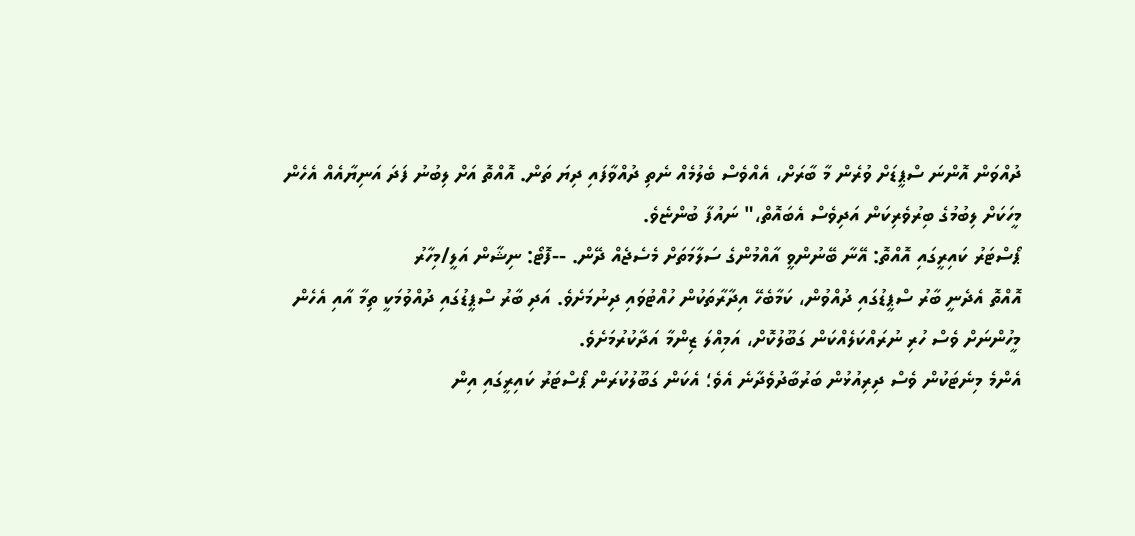ދުއްވަން އޮންނަ ސްޕީޑަށް ވުރެން މާ ބާރަށް، އެއްވެސް ބެލުމެއް ނެތި ދުއްވާފައި ދިޔަ ތަން. އޮއްތޮ އަށް ލިބުނު ފަދަ އަނިޔާއެއް އެހެން މީހަކަށް ލިބުމުގެ ބިރުވެރިކަން އަދިވެސް އެބައޮތް،" ނައުފާ ބުންޏެވެ.
ޕޯސްޓަރު ކައިރީގައި އޮއްތޮ: އޭނާ ބޭނުންވީ އާއްމުންގެ ސަލާމަތަށް މެސެޖެއް ދޭން. --ފޮޓޯ: ނިޝާން އަލީ/މިހާރު
އޮއްތޮ އެދެނީ ބާރު ސްޕީޑުގައި ދުއްވުން، ކަމާބެހޭ އިދާރާތަކުން ހުއްޓުވައި ދިނުމަށެވެ. އަދި ބާރު ސްޕީޑުގައި ދުއްވުމަކީ ތިމާ އާއި އެހެން މީހުންނަށް ވެސް ހުރި ނުރައްކަލެއްކަން ގަބޫލުކޮށް، އަމިއްލަ ޒިންމާ އަދާކުރުމަށެވެ.
އެންމެ މިނެޓަކުން ވެސް ދިރިއުޅުން ބަރުބާދުވެދާނެ އެވެ؛ އެކަން ގަބޫލުކުރަން ޕޯސްޓަރު ކައިރީގައި އިން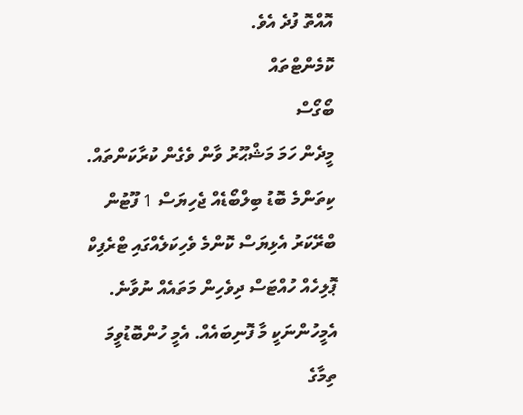އޮއްތޮ ފުދެ އެވެ.
ކޮމެންޓްތައް
ބޯގޯސް
މީދެން ހަމަ މަޝްޙޫރު ވާން ވެގެން ކުރާކަންތައް. ކިތަންމެ ބޮޑު ބިލްބޯޑެއް ޖެހިޔަސް 1 ފޫޓުން ބްރޭކަރު އެޅިޔަސް ކޮންމެ ވެހިކަލެއްގައި ޓްރެފިކް ޕޮލިހެއް ހުއްޓަސް ދިވެހިން މަތައެއް ނުވާނެ. އެމީހުންނަކީ މާ ފޮނިބައެއް. އެމީ ހުންބޮޑުވީމަ ތިމާގެ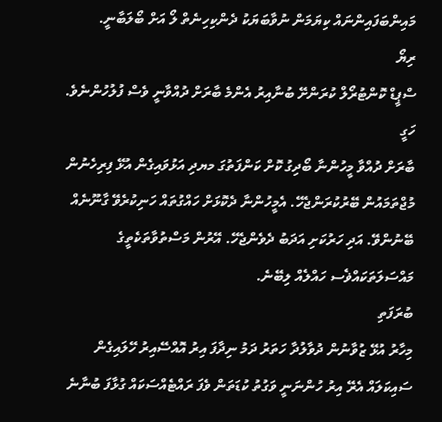މައިންބަފައިންނައް ކިޔަމަން ނުވާބަޔަކު ދެންކިހިނެތް ލޯ އަށް ބޯލަބާނީ.
ރިޔޯ
ސްޕީޑް ކޮންޓުރޯލް ކުރަންށޭ ބުނާއިރު އެންމެ ބާރަށް ދުއްވާނީ ވެސް ފުލުހުންނެވެ.
ހަގީ
ބާރަށް ދުއްވާ މީހުންނާ ބޯދިގު ކޮށް ކަންފަތުގަ މޔދި އަޅުވައިގެން އުޅޭ ފިރިހެނުން މުޖްތަމައުން ބޭރުކުރަންޖެހޭ. އެމީހުންނާ ދެކޮޅަށް ހައްގުތައް ހަނިކުރެވޭ ގާނޫނެއް ބޭނުންވޭ. އަދި ހަރުކަށި އަދަބު ދެވެންޖެހޭ. އޭރުން މަސްތުވާތަކެތީގެ މައްސަލަތަކައްޥެސ ހައްލެއް ލިބޭނެ.
ބުރަފަތި
މިހާރު އުޅޭ ޒުވާނުން ދުވާލުދާ ހަތަރު ދަމު ނިދާފަ އިރު އޮއްސޭއިރު ހޭލައިގެން ސައިކަލައް އެރޭ އިރު ހުންނަނީ ވަގުތު ކުޑަތަން ވެފަ ރައްޓެއްސަކައް ގުޅާފަ ބުނާނެ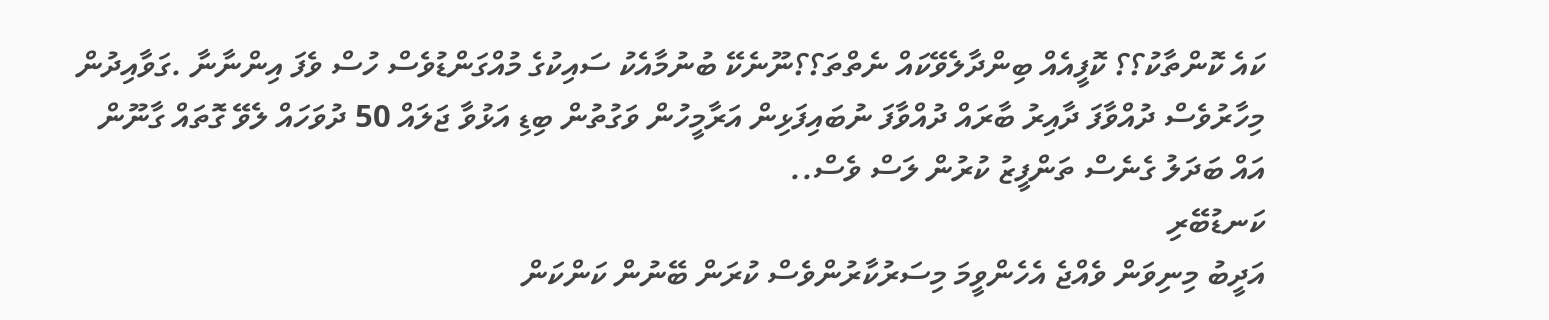ކައެ ކޮންތާކު؟؟ ކޮފީއެއް ބިންދާލެވޭކައް ނެތްތަ؟؟ނޫނެކޭ ބުނުމާއެކު ސައިކުގެ މުއްގަންޑުވެސް ހުސް ވެފަ އިންނާނާ .ގަވާއިދުން މިހާރުވެސް ދުއްވާފަ ދާއިރު ބާރައް ދުއްވާފަ ނުބައިފަޅިން އަރާމީހުން ވަގުތުން ބިޑި އަޅުވާ ޖަލައް 50 ދުވަހައް ލެވޭ ގޮތައް ގާނޫން އައް ބަދަލު ގެނެސް ތަންފީޒު ކުރުން ލަސް ވެސް..
ކަނޑުބޭރި
އަދީބު މިނިވަން ވެއްޖެ އެހެންވީމަ މިސަރުކާރުންވެސް ކުރަން ބޭނުން ކަންކަން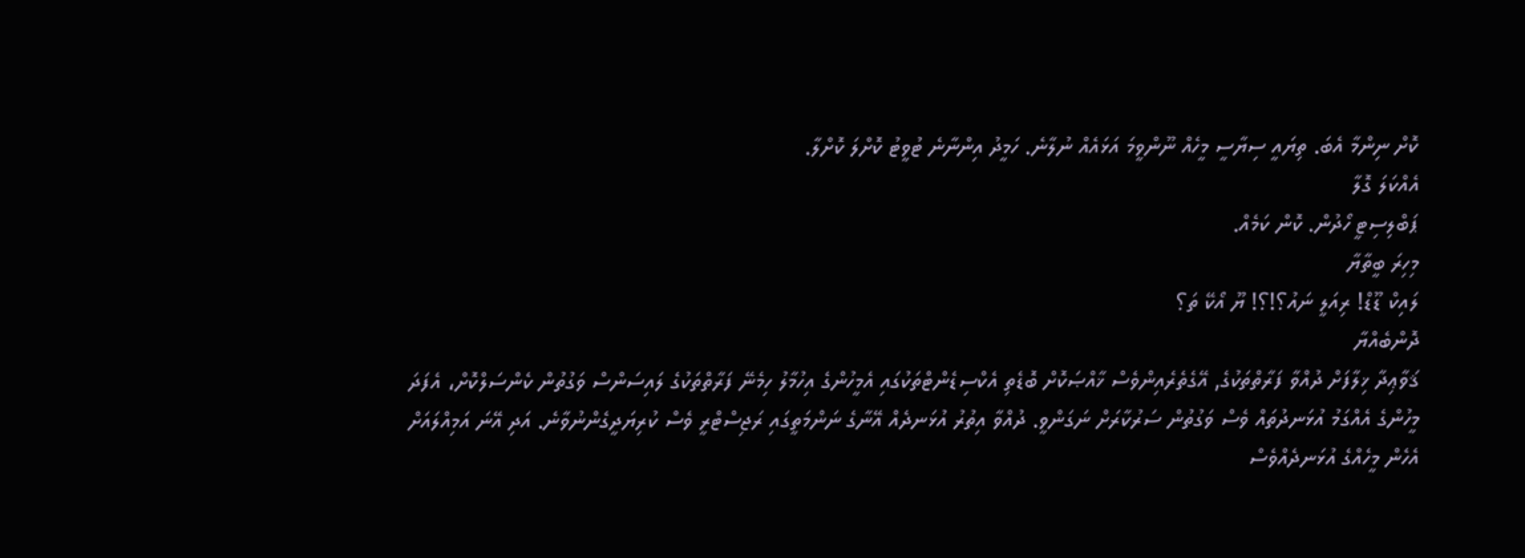ކޮށް ނިންމާ އެބަ. ތިޔައީ ސިޔާސީ މީހެއް ނޫންވީމަ އަޅައެއް ނުލާނެ. ހަމީދު އިންނާނެ ޓުވީޓު ކޮށްލަ ކޮށްލާ.
އެއްކަލަ ގޮލާ
ޕަބްލިސިޓީ ހޯދުން. ކޮން ކަމެއް.
މިހިރަ ބީތާޔާ
ލައިކް ޑޫޑް! ރިއަލީ ނައު؟!؟! ޔޫ އޯކޭ ތަ؟
ދޮންބެއްޔާ
ޤަވާޢިދާ ޚިލާފަށް ދުއްވާ ފަރާތްތަކުގެ, އޭގެތެރެއިންވެސް ޚާއްޞަކޮށް ބޮޑެތި އެކްސިޑެންޓްތަކުގައި އެމީހުންގެ އިހުމާލު ހިމެނޭ ފަރާތްތަކުގެ ލައިސަންސް ވަގުތުން ކެންސަލްކޮށް، އެފަދަ މީހުންގެ އެއްގަމު އުޅަނދުތައް ވެސް ވަގުތުން ސަރުކާރަށް ނަގަންވީ. ދުއްވާ އިތުރު އުޅަނދެއް އޭނާގެ ނަންމަތީގައި ރަޖިސްޓްރީ ވެސް ކުރިޔަދީގެންނުވާނެ. އަދި އޭނަ އަމިއްލައަށް އެހެން މީހެއްގެ އުޅަނދެއްވެސް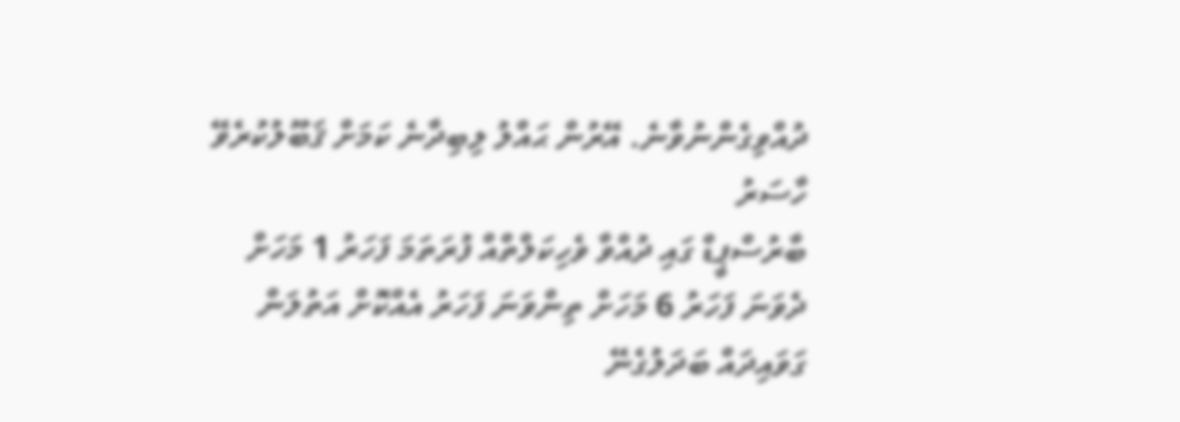ދުއްވިގެންނުވާނެ. އޭރުން ޙައްލު ލިބިދާނެ ކަމަށް ޤަބޫލުކުރެވޭ
ހާސަރު
ބާރުސްޕީޑް ގައި ދުއްވާ ވެހިކަލްތްއް ފުރަތަމަ ފަހަރު 1 މަހަށް ދެވަނަ ފަހަރު 6 މަހަށް ތިންވަނަ ފަހަރު އެއްކޮށް އަތުލަން ގަވައިދައް ބަދަލުގެނޭ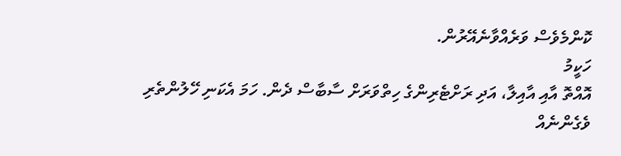ކޮންމެވެސް ވަރެއްވާނެއޭރުން.
ހަކީމު
އޮއްތޮ އާއި އާއިލާ، އަދި ރަށްޓެރިންގެ ހިތްވަރަށް ސާބާސް ދެން. ހަމަ އެކަނި ހޭލުންތެރި ވެގެންނެއް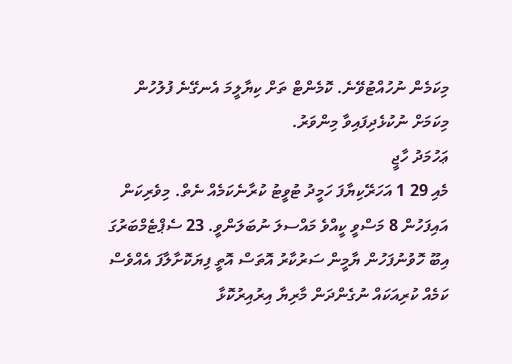މިކަމެން ނުހުއްޓުވޭނެ. ކޮމެންޓް ތަށް ކިޔާލީމަ އެނގޭނެ ފުލުހުން މިކަމަށް ނުކުޅެދިފައިވާ މިންވަރު.
ޢަހުމަދު ހާޖީ
މެއި 29 1 އަހަރޭކިޔާފަ ހަމީދު ޓުވީޓު ކުރާނެކަމެއް ނެތް. މިވެރިކަން އައިފަހުން 8 މަސްވީ ކީއްވެ މައްސލަ ނުބަލަންވީ. 23 ސެޕްޓެމްބަރުގަ އިބޫ ހޮވުނުފަހުން ޔާމީން ސަރުކާރު އޮތަސް އޮތީ ފިޔަކޮށާލާފަ އެއްވެސް ކަމެއް ކުރިއަކައް ނުގެންދަން މާރިޔާ އިރުއިރުކޮޅާ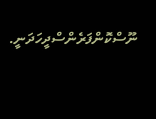ނޫސްކޮންފަރެންސްދީހަދަނީ.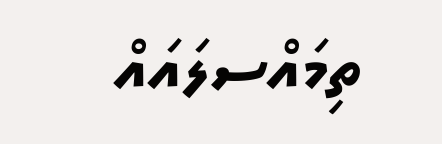ތިމައްސލައައް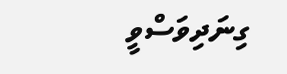ގިނަދިވަސްވީ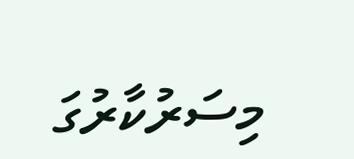މިސަރުކާރުގަ